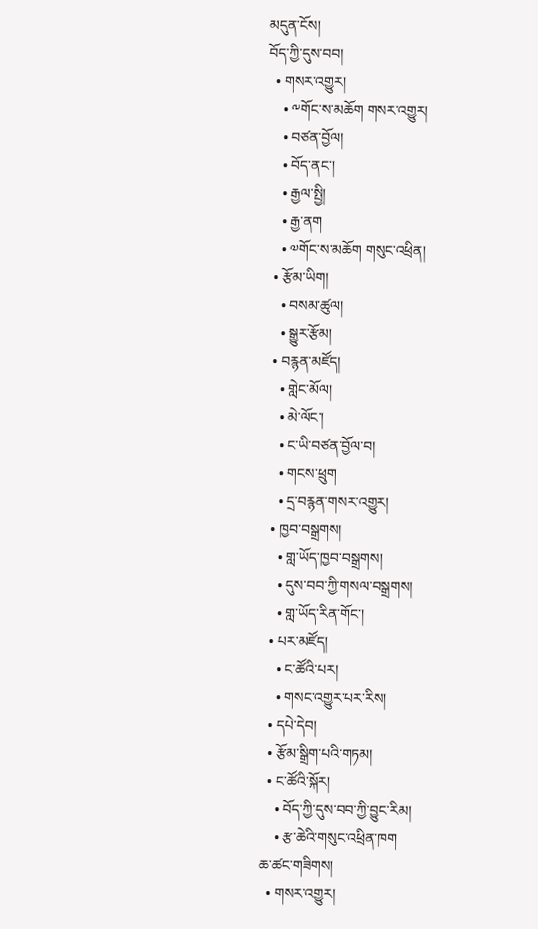མདུན་ངོས།
བོད་ཀྱི་དུས་བབ།
  • གསར་འགྱུར།
    • ༸གོང་ས་མཆོག གསར་འགྱུར།
    • བཙན་བྱོལ།
    • བོད་ནང་།
    • རྒྱལ་སྤྱི།
    • རྒྱ་ནག
    • ༧གོང་ས་མཆོག གསུང་འཕྲིན།
  • རྩོམ་ཡིག།
    • བསམ་ཚུལ།
    • སྒྱུར་རྩོམ།
  • བརྙན་མཛོད།
    • གླེང་མོལ།
    • མེ་ལོང་།
    • ང་ཡི་བཙན་བྱོལ་བ།
    • གངས་ཕྲུག
    • དྲ་བརྙན་གསར་འགྱུར།
  • ཁྱབ་བསྒྲགས།
    • གླ་ཡོད་ཁྱབ་བསྒྲགས།
    • དུས་བབ་ཀྱི་གསལ་བསྒྲགས།
    • གླ་ཡོད་རིན་གོང་།
  • པར་མཛོད།
    • ང་ཚོའི་པར།
    • གསང་འགྱུར་པར་རིས།
  • དཔེ་དེབ།
  • རྩོམ་སྒྲིག་པའི་གཏམ།
  • ང་ཚོའི་སྐོར།
    • བོད་ཀྱི་དུས་བབ་ཀྱི་བྱུང་རིམ།
    • རྩ་ཆེའི་གསུང་འཕྲིན་ཁག
ཆ་ཚང་གཟིགས།
  • གསར་འགྱུར།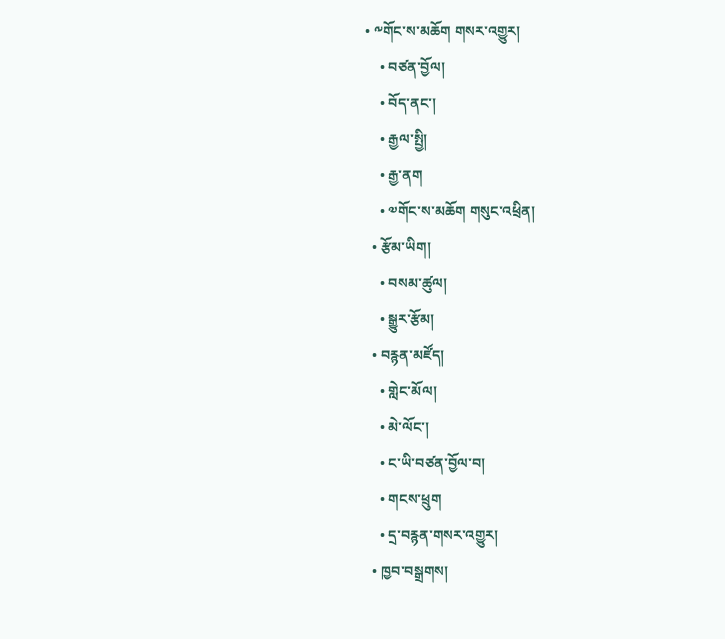• ༸གོང་ས་མཆོག གསར་འགྱུར།
    • བཙན་བྱོལ།
    • བོད་ནང་།
    • རྒྱལ་སྤྱི།
    • རྒྱ་ནག
    • ༧གོང་ས་མཆོག གསུང་འཕྲིན།
  • རྩོམ་ཡིག།
    • བསམ་ཚུལ།
    • སྒྱུར་རྩོམ།
  • བརྙན་མཛོད།
    • གླེང་མོལ།
    • མེ་ལོང་།
    • ང་ཡི་བཙན་བྱོལ་བ།
    • གངས་ཕྲུག
    • དྲ་བརྙན་གསར་འགྱུར།
  • ཁྱབ་བསྒྲགས།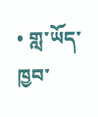• གླ་ཡོད་ཁྱབ་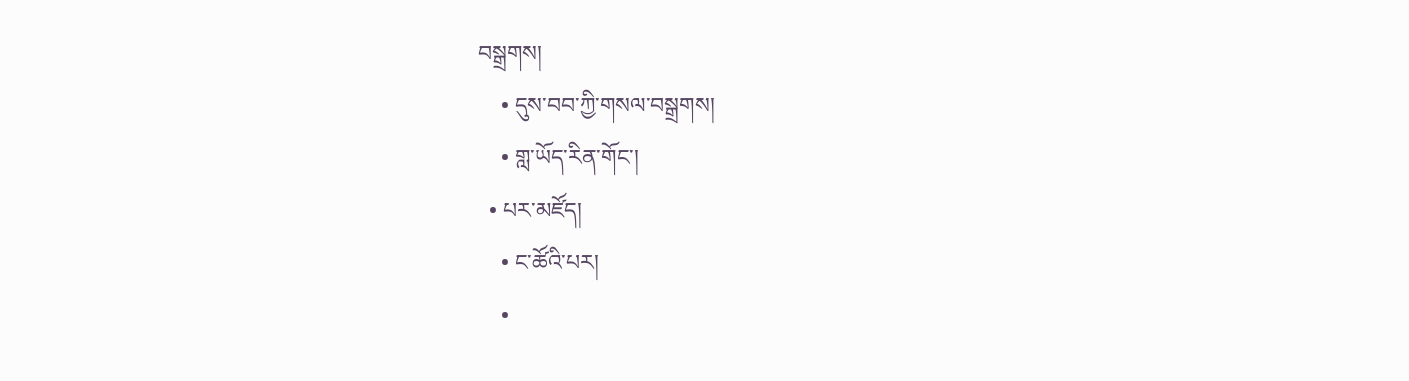བསྒྲགས།
    • དུས་བབ་ཀྱི་གསལ་བསྒྲགས།
    • གླ་ཡོད་རིན་གོང་།
  • པར་མཛོད།
    • ང་ཚོའི་པར།
    •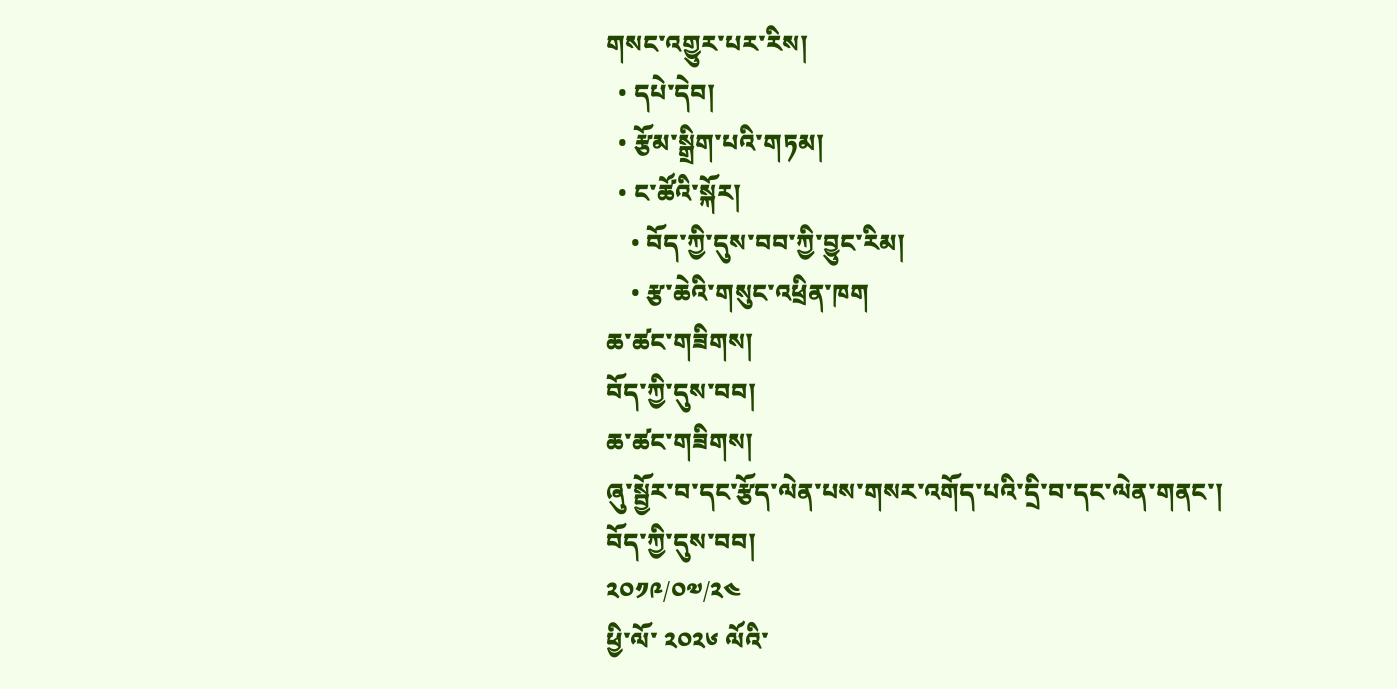གསང་འགྱུར་པར་རིས།
  • དཔེ་དེབ།
  • རྩོམ་སྒྲིག་པའི་གཏམ།
  • ང་ཚོའི་སྐོར།
    • བོད་ཀྱི་དུས་བབ་ཀྱི་བྱུང་རིམ།
    • རྩ་ཆེའི་གསུང་འཕྲིན་ཁག
ཆ་ཚང་གཟིགས།
བོད་ཀྱི་དུས་བབ།
ཆ་ཚང་གཟིགས།
ཞུ་སྦྱོར་བ་དང་རྩོད་ལེན་པས་གསར་འགོད་པའི་དྲི་བ་དང་ལེན་གནང་།
བོད་ཀྱི་དུས་བབ།
༢༠༡༩/༠༧/༢༤
ཕྱི་ལོ་ ༢༠༢༦ ལོའི་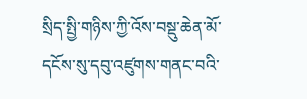སྲིད་སྤྱི་གཉིས་ཀྱི་འོས་བསྡུ་ཆེན་མོ་དངོས་སུ་དབུ་འཛུགས་གནང་བའི་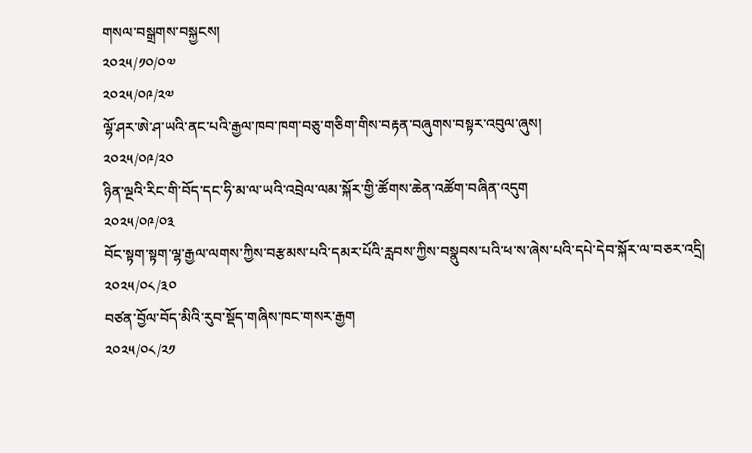གསལ་བསྒྲགས་བསྐྱངས།
༢༠༢༥/༡༠/༠༧
༢༠༢༥/༠༩/༢༧
ལྷོ་ཤར་ཨེ་ཤ་ཡའི་ནང་པའི་རྒྱལ་ཁབ་ཁག་བཅུ་གཅིག་གིས་བརྟན་བཞུགས་བསྟར་འབུལ་ཞུས།
༢༠༢༥/༠༩/༢༠
ཉིན་ལྔའི་རིང་གི་བོད་དང་ཧི་མ་ལ་ཡའི་འབྲེལ་ལམ་སྐོར་གྱི་ཚོགས་ཆེན་འཚོག་བཞིན་འདུག
༢༠༢༥/༠༩/༠༣
བོང་སྟག་སྟག་ལྷ་རྒྱལ་ལགས་ཀྱིས་བརྩམས་པའི་དམར་པོའི་རླབས་ཀྱིས་བསྣུབས་པའི་ཕ་ས་ཞེས་པའི་དཔེ་དེབ་སྐོར་ལ་བཅར་འདྲི།
༢༠༢༥/༠༨/༣༠
བཙན་བྱོལ་བོད་མིའི་རུབ་སྡོད་གཞིས་ཁང་གསར་རྒྱག
༢༠༢༥/༠༨/༢༡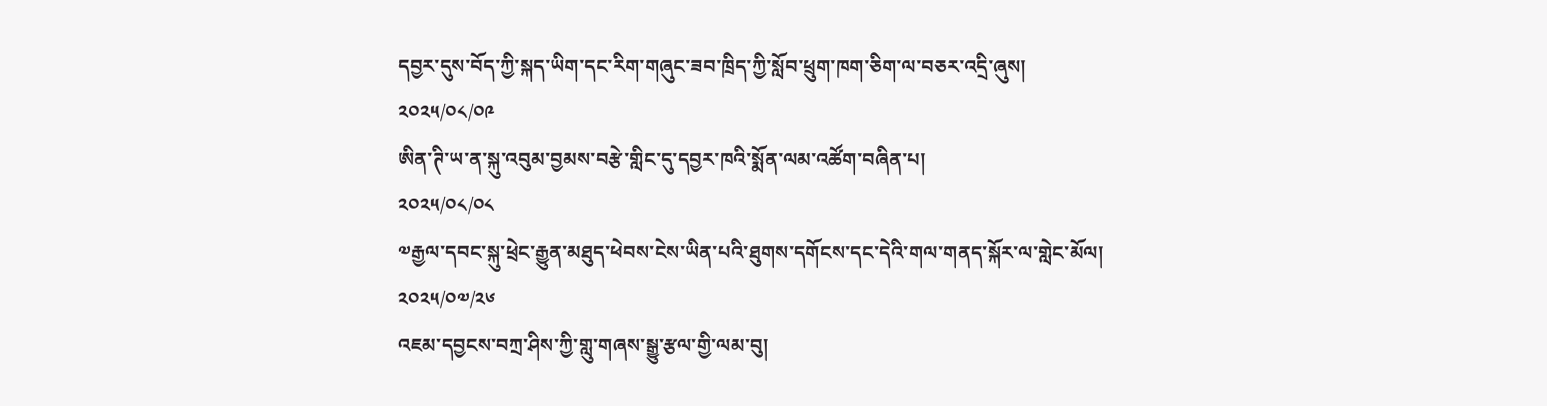དབྱར་དུས་བོད་ཀྱི་སྐད་ཡིག་དང་རིག་གཞུང་ཟབ་ཁྲིད་ཀྱི་སློབ་ཕྲུག་ཁག་ཅིག་ལ་བཅར་འདྲི་ཞུས།
༢༠༢༥/༠༨/༠༩
ཨིན་ཊི་ཡ་ན་སྐུ་འབུམ་བྱམས་བརྩེ་གླིང་དུ་དབྱར་ཁའི་སྨོན་ལམ་འཚོག་བཞིན་པ།
༢༠༢༥/༠༨/༠༨
༧རྒྱལ་དབང་སྐུ་ཕྲེང་རྒྱུན་མཐུད་ཕེབས་ངེས་ཡིན་པའི་ཐུགས་དགོངས་དང་དེའི་གལ་གནད་སྐོར་ལ་གླེང་མོལ།
༢༠༢༥/༠༧/༢༦
འཇམ་དབྱངས་བཀྲ་ཤིས་ཀྱི་གླུ་གཞས་སྒྱུ་རྩལ་གྱི་ལམ་བུ།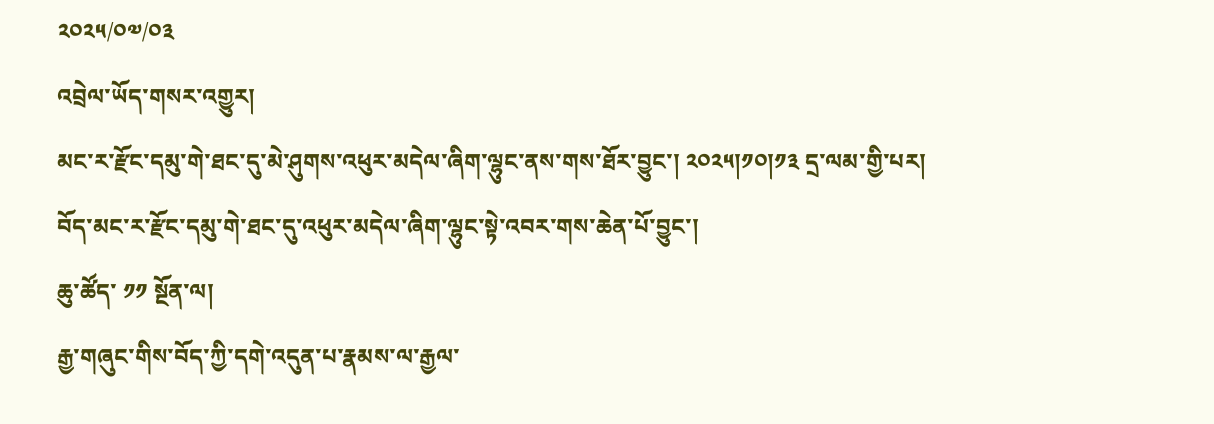༢༠༢༥/༠༧/༠༣
འབྲེལ་ཡོད་གསར་འགྱུར།
མང་ར་རྫོང་དམུ་གེ་ཐང་དུ་མེ་ཤུགས་འཕུར་མདེལ་ཞིག་ལྷུང་ནས་གས་ཐོར་བྱུང་། ༢༠༢༥།༡༠།༡༣ དྲ་ལམ་གྱི་པར།
བོད་མང་ར་རྫོང་དམུ་གེ་ཐང་དུ་འཕུར་མདེལ་ཞིག་ལྷུང་སྟེ་འབར་གས་ཆེན་པོ་བྱུང་།
ཆུ་ཚོད་ ༡༡ སྔོན་ལ།
རྒྱ་གཞུང་གིས་བོད་ཀྱི་དགེ་འདུན་པ་རྣམས་ལ་རྒྱལ་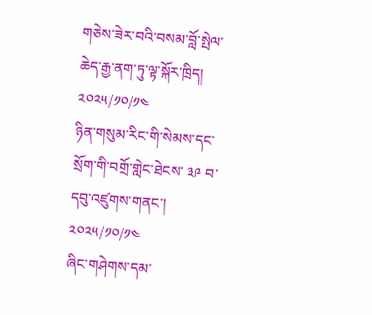གཅེས་ཟེར་བའི་བསམ་བློ་སྤེལ་ཆེད་རྒྱ་ནག་ཏུ་ལྟ་སྐོར་ཁྲིད།
༢༠༢༥/༡༠/༡༤
ཉིན་གསུམ་རིང་གི་སེམས་དང་སྲོག་གི་བགྲོ་གླེང་ཐེངས་ ༣༩ བ་དབུ་འཛུགས་གནང་།
༢༠༢༥/༡༠/༡༤
ཞིང་གཤེགས་དམ་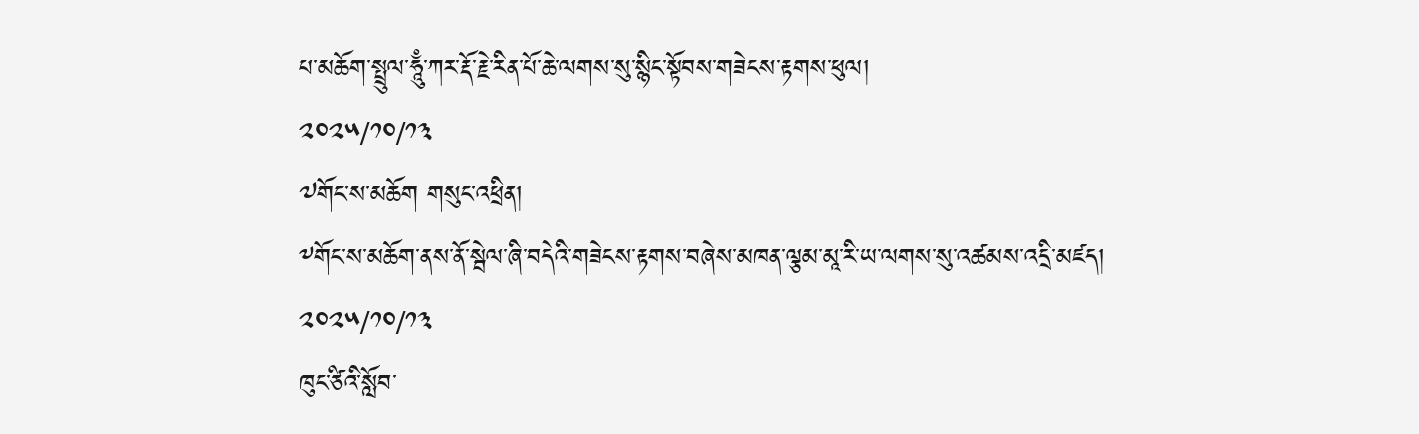པ་མཆོག་སྤྲུལ་ཧཱུྃ་ཀར་རྡོ་རྗེ་རིན་པོ་ཆེ་ལགས་སུ་སྙིང་སྟོབས་གཟེངས་རྟགས་ཕུལ།
༢༠༢༥/༡༠/༡༣
༧གོང་ས་མཆོག གསུང་འཕྲིན།
༸གོང་ས་མཆོག་ནས་ནོ་སྦེལ་ཞི་བདེའི་གཟེངས་རྟགས་བཞེས་མཁན་ལྕམ་མཱ་རི་ཡ་ལགས་སུ་འཚམས་འདྲི་མཛད།
༢༠༢༥/༡༠/༡༣
ཁུང་ཙིའི་སློབ་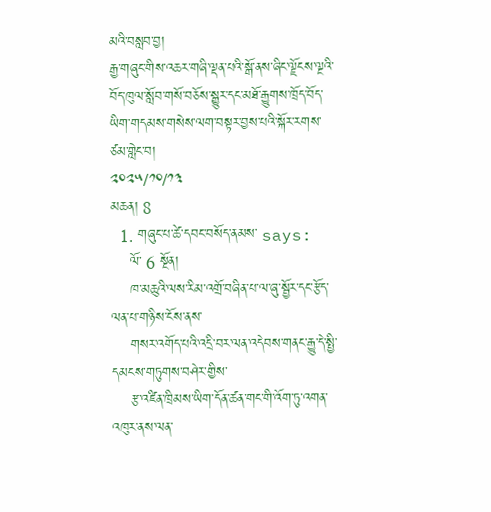མའི་བསླབ་བྱ།
རྒྱ་གཞུང་གིས་འཆར་གཞི་ལྡན་པའི་སྒོ་ནས་ཞིང་ལྗོངས་ལྔའི་བོད་ཁུལ་སློབ་གསོ་བཅོས་སྒྱུར་དང་མཐོ་རྒྱུགས་ཁྲོད་བོད་ཡིག་གདམས་གསེས་ལག་བསྟར་བྱས་པའི་སྐོར་རགས་ཙམ་གླེང་བ།
༢༠༢༥/༡༠/༡༣
མཆན། 8
  1. གཞུང་པ་ཚེ་དབང་བསོད་ནམས་ says:
    ལོ་ 6 སྔོན།
    ཁ་མཆུའི་ལས་རིམ་འགྲོ་བཞིན་པ་ལ་ཞུ་སྦྱོར་དང་རྩོད་ལན་པ་གཉིས་ངོས་ནས་
    གསར་འགོད་པའི་འདྲི་བར་ལན་འདེབས་གནང་རྒྱུ་དེ་སྤྱི་དམངས་གཏུགས་བཤེར་གྱིས་
    རྩ་འཛིན་ཁྲིམས་ཡིག་དོན་ཚན་གང་གི་འོག་ཏུ་འགན་འཁུར་ནས་ལན་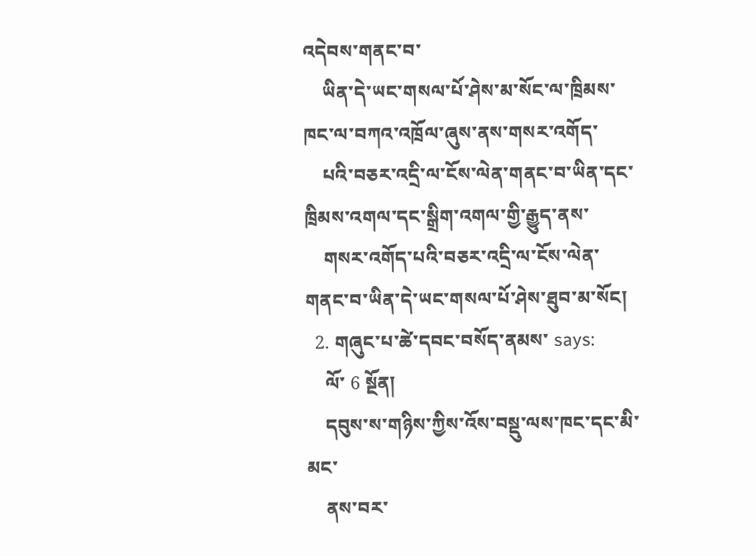འདེབས་གནང་བ་
    ཡིན་དེ་ཡང་གསལ་པོ་ཤེས་མ་སོང་ལ་ཁྲིམས་ཁང་ལ་བཀའ་འཁྲོལ་ཞུས་ནས་གསར་འགོད་
    པའི་བཅར་འདྲི་ལ་ངོས་ལེན་གནང་བ་ཡིན་དང་ཁྲིམས་འགལ་དང་སྒྲིག་འགལ་གྱི་རྒྱུད་ནས་
    གསར་འགོད་པའི་བཅར་འདྲི་ལ་ངོས་ལེན་གནང་བ་ཡིན་དེ་ཡང་གསལ་པོ་ཤེས་ཐུབ་མ་སོང།
  2. གཞུང་པ་ཚེ་དབང་བསོད་ནམས་ says:
    ལོ་ 6 སྔོན།
    དབུས་ས་གཉིས་ཀྱིས་འོས་བསྡུ་ལས་ཁང་དང་མི་མང་
    ནས་བར་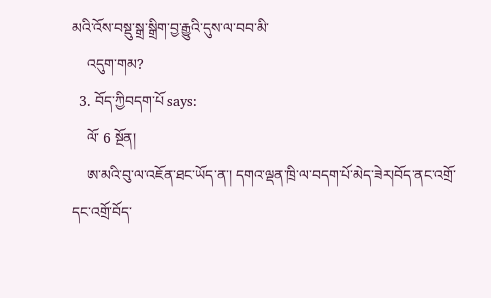མའི་འོས་བསྡུ་སྒྲ་སྒྲིག་བྱ་རྒྱུའི་དུས་ལ་བབ་མི་
    འདུག་གམ?
  3. བོད་ཀྱིབདག་པོ says:
    ལོ་ 6 སྔོན།
    ཨ་མའི་བུ་ལ་འཇོན་ཐང་ཡོད་ན་། དགའ་ལྡན་ཁྲི་ལ་བདག་པོ་མེད་ཟེར།བོད་ནང་འགྲོ་དང་འགྲོ་བོད་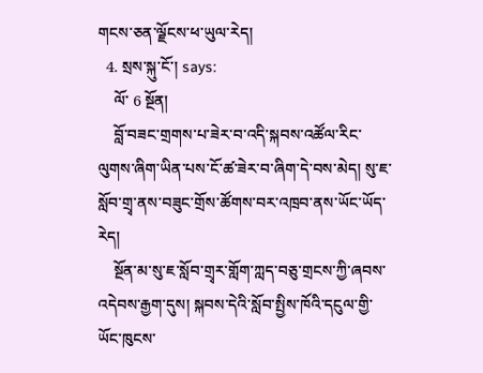གངས་ཅན་ལྗོངས་ཕ་ཡུལ་རེད།
  4. སྲས་སྐུ་ངོ་། says:
    ལོ་ 6 སྔོན།
    བློ་བཟང་གྲགས་པ་ཟེར་བ་འདི་སྐབས་འཚོལ་རིང་ལུགས་ཞིག་ཡིན་པས་ངོ་ཚ་ཟེར་བ་ཞིག་དེ་བས་མེད། སུ་ཇ་སློབ་གྲྭ་ནས་བཟུང་གྲོས་ཚོགས་བར་འཁྲབ་ནས་ཡོང་ཡོད་རེད།
    སྔོན་མ་སུ་ཇ་སློབ་གྲྭར་གློག་ཀླད་བཅུ་གྲངས་ཀྱི་ཞབས་འདེབས་རྒྱག་དུས། སྐབས་དེའི་སློབ་སྤྱིས་ཁོའི་དངུལ་གྱི་ཡོང་ཁུངས་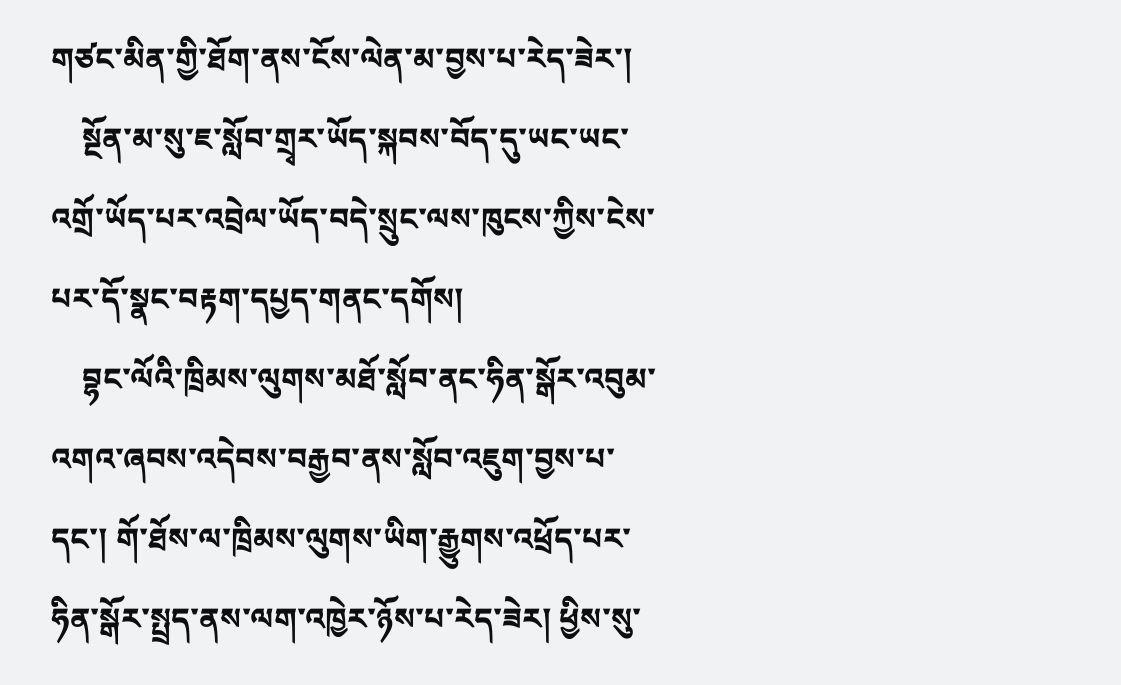གཙང་མིན་གྱི་ཐོག་ནས་ངོས་ལེན་མ་བྱས་པ་རེད་ཟེར་།
    སྔོན་མ་སུ་ཇ་སློབ་གྲྭར་ཡོད་སྐབས་བོད་དུ་ཡང་ཡང་འགྲོ་ཡོད་པར་འབྲེལ་ཡོད་བདེ་སྲུང་ལས་ཁུངས་ཀྱིས་ངེས་པར་དོ་སྣང་བརྟག་དཔྱད་གནང་དགོས།
    བྷང་ལོའི་ཁྲིམས་ལུགས་མཐོ་སློབ་ནང་ཧིན་སྒོར་འབུམ་འགའ་ཞབས་འདེབས་བརྒྱབ་ནས་སློབ་འཇུག་བྱས་པ་དང་། གོ་ཐོས་ལ་ཁྲིམས་ལུགས་ཡིག་རྒྱུགས་འཕྲོད་པར་ཧིན་སྒོར་སྤྲད་ནས་ལག་འཁྱེར་ཉོས་པ་རེད་ཟེར། ཕྱིས་སུ་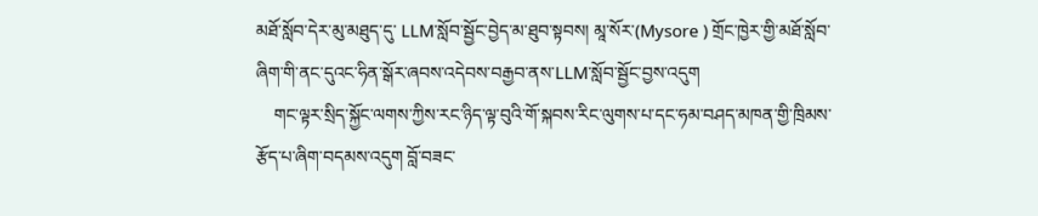མཐོ་སློབ་དེར་མུ་མཐུད་དུ་ LLM་སློབ་སྦྱོང་བྱེད་མ་ཐུབ་སྟབས། མཱ་སོར་(Mysore ) གྲོང་ཁྱེར་གྱི་མཐོ་སློབ་ཞིག་གི་ནང་དུའང་ཧིན་སྒོར་ཞབས་འདེབས་བརྒྱབ་ནས་LLM་སློབ་སྦྱོང་བྱས་འདུག
    གང་ལྟར་སྲིད་སྐྱོང་ལགས་ཀྱིས་རང་ཉིད་ལྟ་བུའི་གོ་སྐབས་རིང་ལུགས་པ་དང་ཧམ་བཤད་མཁན་གྱི་ཁྲིམས་རྩོད་པ་ཞིག་བདམས་འདུག བློ་བཟང་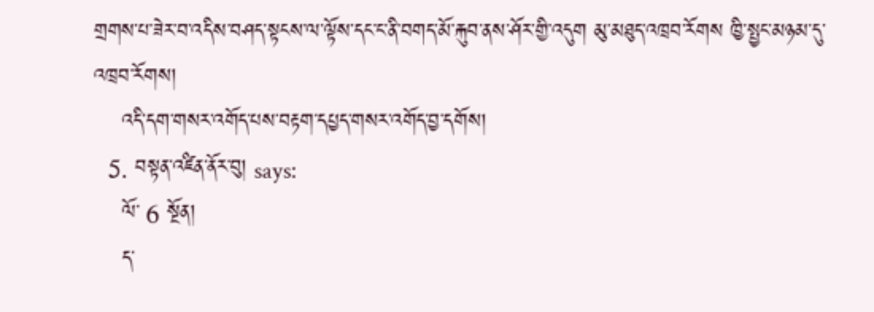གྲགས་པ་ཟེར་བ་འདིས་བཤད་སྟངས་ལ་ལྟོས་དང་ང་ནི་བགད་མོ་རྐུབ་ནས་ཤོར་གྱི་འདུག མུ་མཐུད་འཁྲབ་རོགས ཁྱི་སྤྱང་མཉམ་དུ་འཁྲབ་རོགས།
    འདི་དག་གསར་འགོད་པས་བརྟག་དཔྱད་གསར་འགོད་བྱ་དགོས།
  5. བསྟན་འཛིན་ནོར་བུ། says:
    ལོ་ 6 སྔོན།
    ད་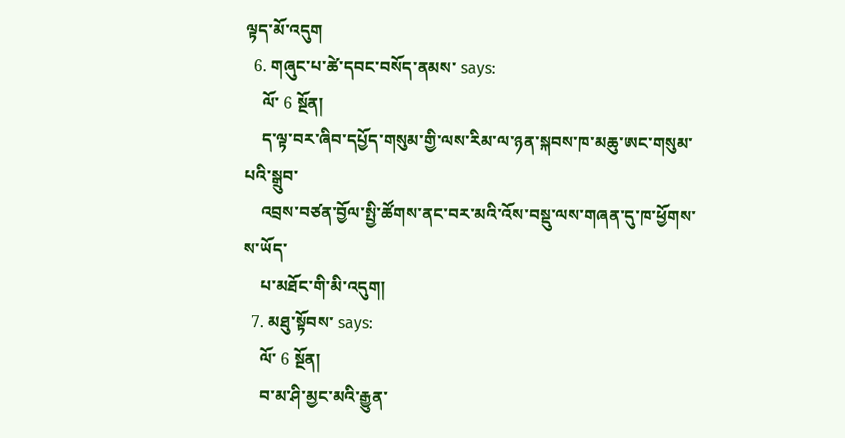ལྟད་མོ་འདུག
  6. གཞུང་པ་ཚེ་དབང་བསོད་ནམས་ says:
    ལོ་ 6 སྔོན།
    ད་ལྟ་བར་ཞིབ་དཔྱོད་གསུམ་གྱི་ལས་རིམ་ལ་ཉན་སྐབས་ཁ་མཆུ་ཨང་གསུམ་པའི་སྒྲུབ་
    འབྲས་བཙན་བྱོལ་སྤྱི་ཚོགས་ནང་བར་མའི་འོས་བསྡུ་ལས་གཞན་དུ་ཁ་ཕྱོགས་ས་ཡོད་
    པ་མཐོང་གི་མི་འདུག།
  7. མཐུ་སྟོབས་ says:
    ལོ་ 6 སྔོན།
    བ་མ་ཤི་མྱང་མའི་རྒྱུན་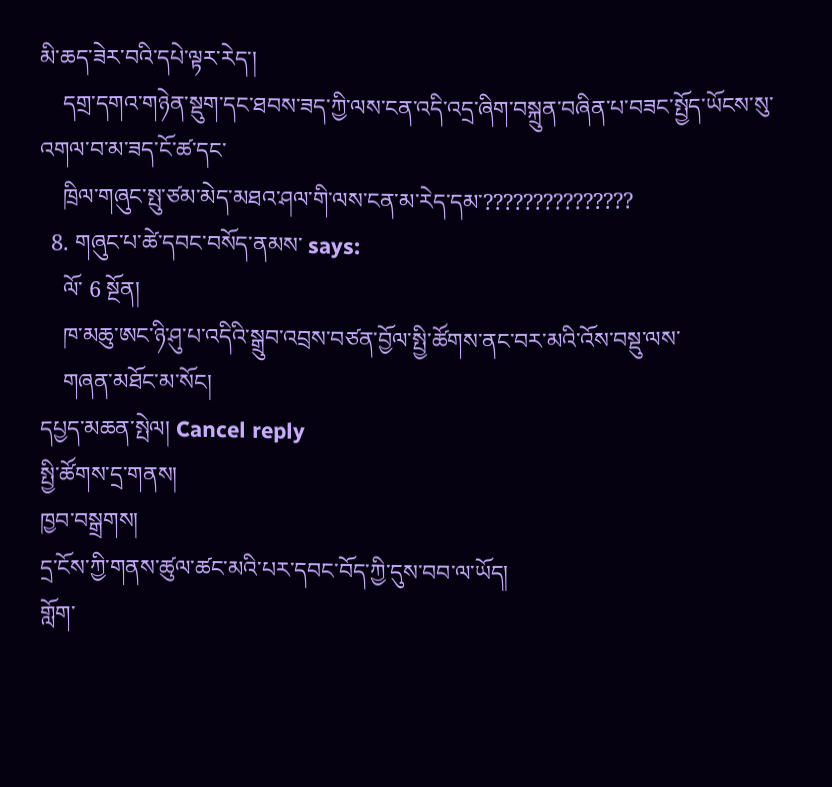མི་ཆད་ཟེར་བའི་དཔེ་ལྟར་རེད་།
    དགྲ་དགའ་གཉེན་སྡུག་དང་ཐབས་ཟད་ཀྱི་ལས་ངན་འདི་འདྲ་ཞིག་བསྐྲུན་བཞིན་པ་བཟང་སྤྱོད་ཡོངས་སུ་འགལ་བ་མ་ཟད་ངོ་ཚ་དང་
    ཁྲིལ་གཞུང་སྤུ་ཙམ་མེད་མཐའ་ཤལ་གི་ལས་ངན་མ་རེད་དམ་???????????????
  8. གཞུང་པ་ཚེ་དབང་བསོད་ནམས་ says:
    ལོ་ 6 སྔོན།
    ཁ་མཆུ་ཨང་ཉི་ཤུ་པ་འདིའི་སྒྲུབ་འབྲས་བཙན་བྱོལ་སྤྱི་ཚོགས་ནང་བར་མའི་འོས་བསྡུ་ལས་
    གཞན་མཐོང་མ་སོང།
དཔྱད་མཆན་སྤེལ། Cancel reply
སྤྱི་ཚོགས་དྲ་གནས།
ཁྱབ་བསྒྲགས།
དྲ་ངོས་ཀྱི་གནས་ཚུལ་ཚང་མའི་པར་དབང་བོད་ཀྱི་དུས་བབ་ལ་ཡོད།
གློག་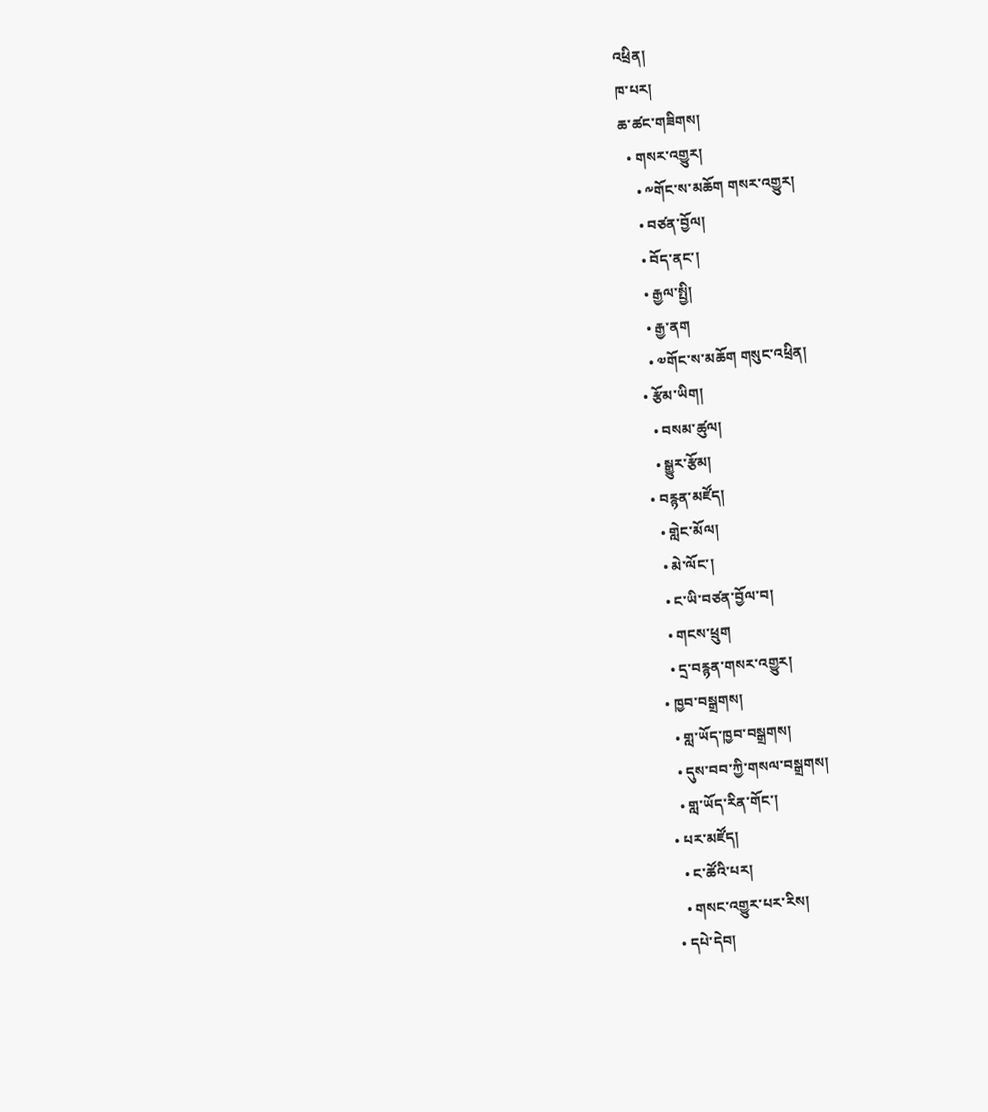འཕྲིན།
ཁ་པར།
ཆ་ཚང་གཟིགས།
  • གསར་འགྱུར།
    • ༸གོང་ས་མཆོག གསར་འགྱུར།
    • བཙན་བྱོལ།
    • བོད་ནང་།
    • རྒྱལ་སྤྱི།
    • རྒྱ་ནག
    • ༧གོང་ས་མཆོག གསུང་འཕྲིན།
  • རྩོམ་ཡིག།
    • བསམ་ཚུལ།
    • སྒྱུར་རྩོམ།
  • བརྙན་མཛོད།
    • གླེང་མོལ།
    • མེ་ལོང་།
    • ང་ཡི་བཙན་བྱོལ་བ།
    • གངས་ཕྲུག
    • དྲ་བརྙན་གསར་འགྱུར།
  • ཁྱབ་བསྒྲགས།
    • གླ་ཡོད་ཁྱབ་བསྒྲགས།
    • དུས་བབ་ཀྱི་གསལ་བསྒྲགས།
    • གླ་ཡོད་རིན་གོང་།
  • པར་མཛོད།
    • ང་ཚོའི་པར།
    • གསང་འགྱུར་པར་རིས།
  • དཔེ་དེབ།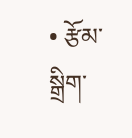• རྩོམ་སྒྲིག་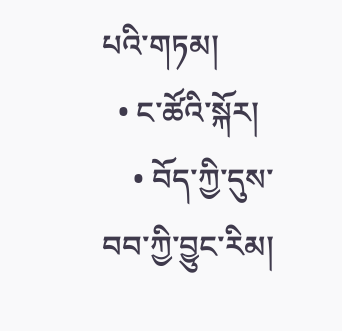པའི་གཏམ།
  • ང་ཚོའི་སྐོར།
    • བོད་ཀྱི་དུས་བབ་ཀྱི་བྱུང་རིམ།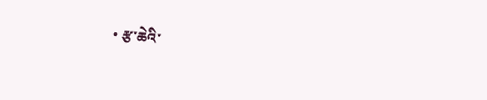• རྩ་ཆེའི་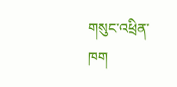གསུང་འཕྲིན་ཁག